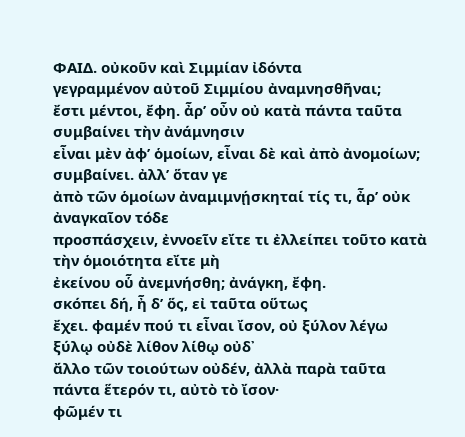ΦΑΙΔ. οὐκοῦν καὶ Σιμμίαν ἰδόντα
γεγραμμένον αὐτοῦ Σιμμίου ἀναμνησθῆναι;
ἔστι μέντοι, ἔφη. ἆρ’ οὖν οὐ κατὰ πάντα ταῦτα συμβαίνει τὴν ἀνάμνησιν
εἶναι μὲν ἀφ’ ὁμοίων, εἶναι δὲ καὶ ἀπὸ ἀνομοίων; συμβαίνει. ἀλλ’ ὅταν γε
ἀπὸ τῶν ὁμοίων ἀναμιμνῄσκηταί τίς τι, ἆρ’ οὐκ ἀναγκαῖον τόδε
προσπάσχειν, ἐννοεῖν εἴτε τι ἐλλείπει τοῦτο κατὰ τὴν ὁμοιότητα εἴτε μὴ
ἐκείνου οὗ ἀνεμνήσθη; ἀνάγκη, ἔφη.
σκόπει δή, ἦ δ’ ὅς, εἰ ταῦτα οὕτως
ἔχει. φαμέν πού τι εἶναι ἴσον, οὐ ξύλον λέγω ξύλῳ οὐδὲ λίθον λίθῳ οὐδ᾽
ἄλλο τῶν τοιούτων οὐδέν, ἀλλὰ παρὰ ταῦτα πάντα ἕτερόν τι, αὐτὸ τὸ ἴσον·
φῶμέν τι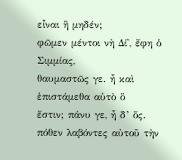εἶναι ἢ μηδέν;
φῶμεν μέντοι νὴ Δί᾽, ἔφη ὁ Σιμμίας,
θαυμαστῶς γε. ἦ καὶ ἐπιστάμεθα αὐτὸ ὃ
ἔστιν; πάνυ γε, ἦ δ’ ὅς. πόθεν λαβόντες αὐτοῦ τὴν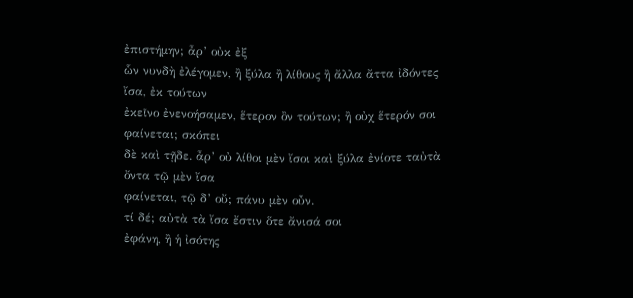ἐπιστήμην; ἆρ’ οὐκ ἐξ
ὧν νυνδὴ ἐλέγομεν, ἢ ξύλα ἢ λίθους ἢ ἄλλα ἄττα ἰδόντες ἴσα, ἐκ τούτων
ἐκεῖνο ἐνενοήσαμεν, ἕτερον ὂν τούτων; ἢ οὐχ ἕτερόν σοι φαίνεται; σκόπει
δὲ καὶ τῇδε. ἆρ’ οὐ λίθοι μὲν ἴσοι καὶ ξύλα ἐνίοτε ταὐτὰ ὄντα τῷ μὲν ἴσα
φαίνεται, τῷ δ’ οὔ; πάνυ μὲν οὖν.
τί δέ; αὐτὰ τὰ ἴσα ἔστιν ὅτε ἄνισά σοι
ἐφάνη, ἢ ἡ ἰσότης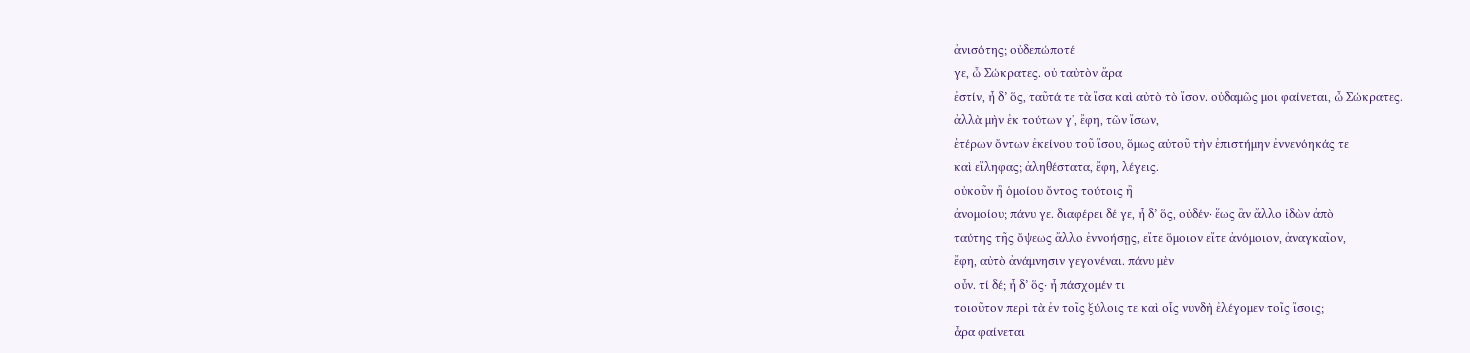ἀνισότης; οὐδεπώποτέ
γε, ὦ Σώκρατες. οὐ ταὐτὸν ἄρα
ἐστίν, ἦ δ’ ὅς, ταῦτά τε τὰ ἴσα καὶ αὐτὸ τὸ ἴσον. οὐδαμῶς μοι φαίνεται, ὦ Σώκρατες.
ἀλλὰ μὴν ἐκ τούτων γ᾽, ἔφη, τῶν ἴσων,
ἑτέρων ὄντων ἐκείνου τοῦ ἴσου, ὅμως αὐτοῦ τὴν ἐπιστήμην ἐννενόηκάς τε
καὶ εἴληφας; ἀληθέστατα, ἔφη, λέγεις.
οὐκοῦν ἢ ὁμοίου ὄντος τούτοις ἢ
ἀνομοίου; πάνυ γε. διαφέρει δέ γε, ἦ δ’ ὅς, οὐδέν· ἕως ἂν ἄλλο ἰδὼν ἀπὸ
ταύτης τῆς ὄψεως ἄλλο ἐννοήσῃς, εἴτε ὅμοιον εἴτε ἀνόμοιον, ἀναγκαῖον,
ἔφη, αὐτὸ ἀνάμνησιν γεγονέναι. πάνυ μὲν
οὖν. τί δέ; ἦ δ’ ὅς· ἦ πάσχομέν τι
τοιοῦτον περὶ τὰ ἐν τοῖς ξύλοις τε καὶ οἷς νυνδὴ ἐλέγομεν τοῖς ἴσοις;
ἆρα φαίνεται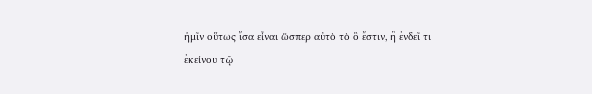ἡμῖν οὕτως ἴσα εἶναι ὥσπερ αὐτὸ τὸ ὃ ἔστιν, ἢ ἐνδεῖ τι
ἐκείνου τῷ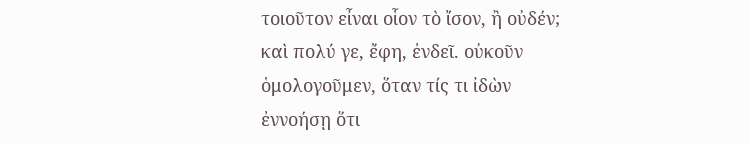τοιοῦτον εἶναι οἷον τὸ ἴσον, ἢ οὐδέν; καὶ πολύ γε, ἔφη, ἐνδεῖ. οὐκοῦν ὁμολογοῦμεν, ὅταν τίς τι ἰδὼν ἐννοήσῃ ὅτι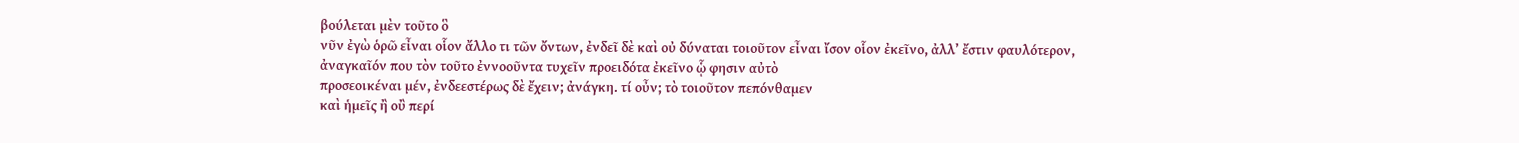βούλεται μὲν τοῦτο ὃ
νῦν ἐγὼ ὁρῶ εἶναι οἷον ἄλλο τι τῶν ὄντων, ἐνδεῖ δὲ καὶ οὐ δύναται τοιοῦτον εἶναι ἴσον οἷον ἐκεῖνο, ἀλλ’ ἔστιν φαυλότερον,
ἀναγκαῖόν που τὸν τοῦτο ἐννοοῦντα τυχεῖν προειδότα ἐκεῖνο ᾧ φησιν αὐτὸ
προσεοικέναι μέν, ἐνδεεστέρως δὲ ἔχειν; ἀνάγκη. τί οὖν; τὸ τοιοῦτον πεπόνθαμεν
καὶ ἡμεῖς ἢ οὒ περί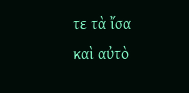τε τὰ ἴσα καὶ αὐτὸ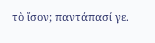τὸ ἴσον; παντάπασί γε.